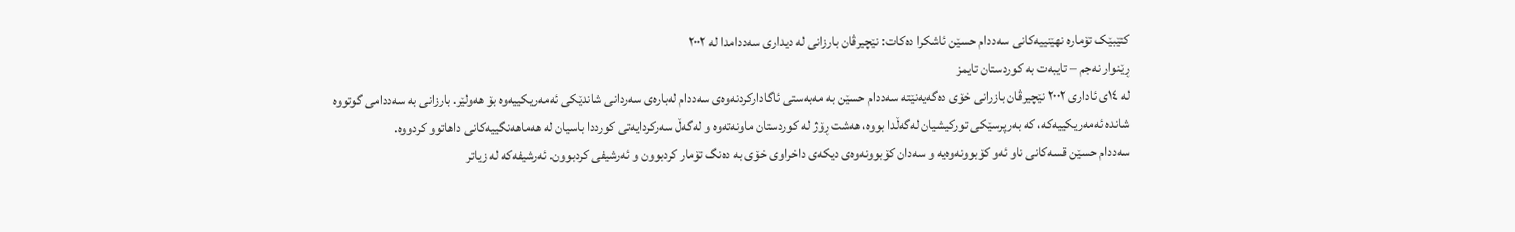کتێبێک تۆمارە نهێنییەکانی سەددام حسێن ئاشکرا دەکات: نێچیرڤان بارزانی لە دیداری سەددامدا لە ٢٠٠٢
ڕێنوار نەجم – تایبەت بە کوردستان تایمز
لە ١٤ی ئاداری ٢٠٠٢ نێچیرڤان بازرانی خۆی دەگەیەنێتە سەددام حسێن بە مەبەستی ئاگادارکردنەوەی سەددام لەبارەی سەردانی شاندێکی ئەمەریکییەوە بۆ هەولێر. بارزانی بە سەددامی گوتووە شاندە ئەمەریکییەکە، کە بەرپرسێکی تورکیشیان لەگەڵدا بووە، هەشت ڕۆژ لە کوردستان ماونەتەوە و لەگەڵ سەرکردایەتی کورددا باسیان لە هەماهەنگییەکانی داهاتوو کردووە.
سەددام حسێن قسەکانی ناو ئەو کۆبوونەوەیە و سەدان کۆبوونەوەی دیکەی داخراوی خۆی بە دەنگ تۆمار کردبوون و ئەرشیفی کردبوون. ئەرشیفەکە لە زیاتر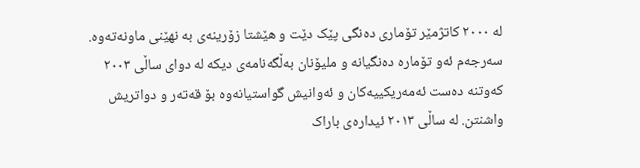لە ٢٠٠٠ کاتژمێر تۆماری دەنگی پێک دێت و هێشتا زۆرینەی بە نهێنی ماونەتەوە. سەرجەم ئەو تۆمارە دەنگیانە و ملیۆنان بەڵگەنامەی دیکە لە دوای ساڵی ٢٠٠٣ کەوتنە دەست ئەمەریکییەکان و ئەوانیش گواستیانەوە بۆ قەتەر و دواتریش واشنتن. لە ساڵی ٢٠١٣ ئیدارەی باراک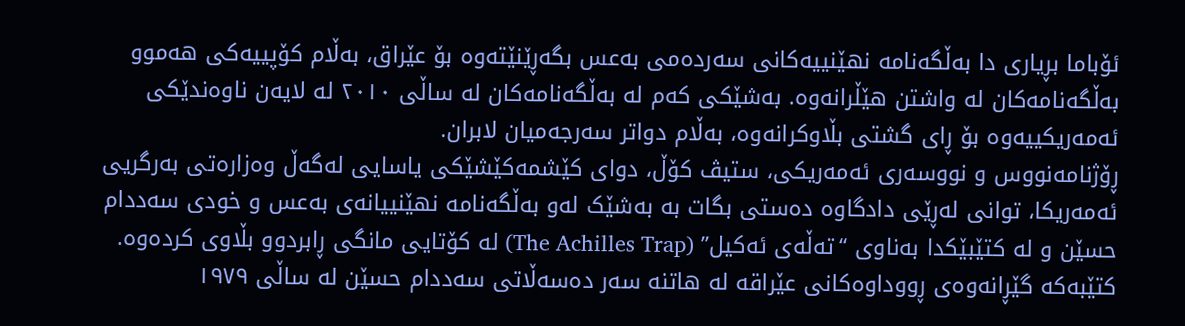ئۆباما بڕیاری دا بەڵگەنامە نهێنییەکانی سەردەمی بەعس بگەڕێنێتەوە بۆ عێراق، بەڵام کۆپییەکی هەموو بەڵگەنامەکان لە واشتن هێڵرانەوە. بەشێکی کەم لە بەڵگەنامەکان لە ساڵی ٢٠١٠ لە لایەن ناوەندێکی ئەمەریکییەوە بۆ ڕای گشتی بڵاوکرانەوە، بەڵام دواتر سەرجەمیان لابران.
ڕۆژنامەنووس و نووسەری ئەمەریکی، ستیڤ کۆڵ، دوای کێشمەکێشێکی یاسایی لەگەڵ وەزارەتی بەرگریی ئەمەریکا، توانی لەڕێی دادگاوە دەستی بگات بە بەشێک لەو بەڵگەنامە نهێنییانەی بەعس و خودی سەددام حسێن و لە کتێبێکدا بەناوی “تەڵەی ئەکیل” (The Achilles Trap) لە کۆتایی مانگی ڕابردوو بڵاوی کردەوە.
کتێبەکە گێڕانەوەی ڕووداوەکانی عێراقە لە هاتنە سەر دەسەڵاتی سەددام حسێن لە ساڵی ١٩٧٩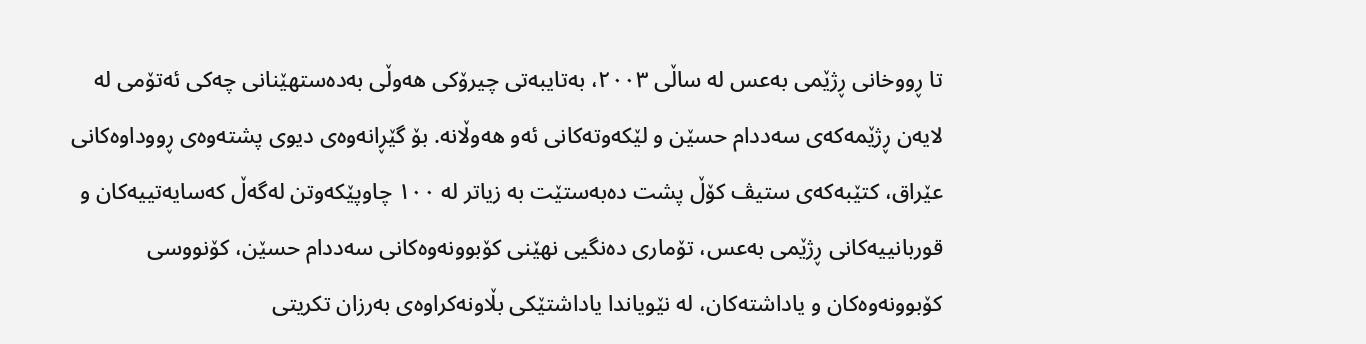تا ڕووخانی ڕژێمی بەعس لە ساڵی ٢٠٠٣، بەتایبەتی چیرۆکی هەوڵی بەدەستهێنانی چەکی ئەتۆمی لە لایەن ڕژێمەکەی سەددام حسێن و لێکەوتەکانی ئەو هەوڵانە. بۆ گێڕانەوەی دیوی پشتەوەی ڕووداوەکانی عێراق، کتێبەکەی ستیڤ کۆڵ پشت دەبەستێت بە زیاتر لە ١٠٠ چاوپێکەوتن لەگەڵ کەسایەتییەکان و قوربانییەکانی ڕژێمی بەعس، تۆماری دەنگیی نهێنی کۆبوونەوەکانی سەددام حسێن، کۆنووسی کۆبوونەوەکان و یاداشتەکان، لە نێویاندا یاداشتێکی بڵاونەکراوەی بەرزان تکریتی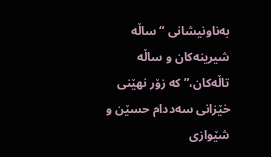بەناونیشانی “ساڵە شیرینەکان و ساڵە تاڵەکان،” کە زۆر نهێنی خێزانی سەددام حسێن و شێوازی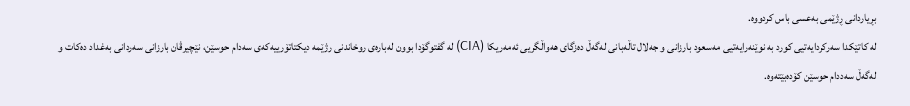بڕیاردانی ڕژێمی بەعسی باس کردووە.
لە کاتێکدا سەرکردایەتیی کورد بە نوێنەرایەتیی مەسعود بارزانی و جەلال تاڵەبانی لەگەڵ دەزگای هەواڵگریی ئەمەریکا (CIA) لە گفتوگۆدا بوون لەبارەی روخاندنی رژێمە دیکتاتۆرییەکەی سەدام حوسێن، نێچیرڤان بارزانی سەردانی بەغداد دەکات و لەگەڵ سەددام حوسێن کۆدەبێتەوە.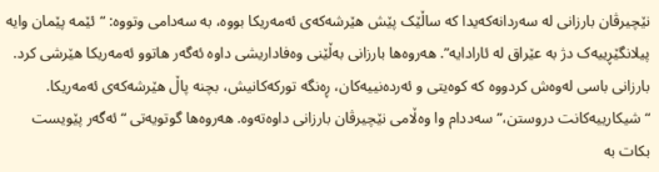نێچیرڤان بارزانی لە سەردانەکەیدا کە ساڵێک پێش هێرشەکەی ئەمەریکا بووە، بە سەدامی وتووە: “ئێمە پێمان وایە پیلانگێڕییەک دژ بە عێراق لە ئارادایە”. هەروەها بارزانی بەڵێنی وەفاداریشی داوە ئەگەر هاتوو ئەمەریکا هێرشی کرد. بارزانی باسی لەوەش کردووە کە کوەیتی و ئەردەنییەکان، ڕەنگە تورکەکانیش، بچنە پاڵ هێرشەکەی ئەمەریکا.
“شیکارییەکانت دروستن،” سەددام وا وەڵامی نێچیرڤان بارزانی داوەتەوە. هەروەها گوتویەتی “ئەگەر پێویست بکات بە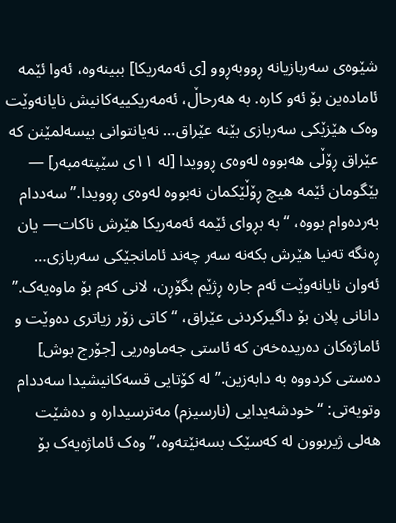شێوەی سەربازیانە ڕووبەڕوو [ی ئەمەریکا] ببینەوە، ئەوا ئێمە ئامادەین بۆ ئەو کارە. بە هەرحاڵ، ئەمەریکییەکانیش نایانەوێت وەک هێزێکی سەربازی بێنە عێراق… نەیانتوانی بیسەلمێنن کە عێراق ڕۆڵی هەبووە لەوەی ڕوویدا [لە ١١ی سێپتەمبەر] — بێگومان ئێمە هیچ ڕۆڵێکمان نەبووە لەوەی ڕوویدا.” سەددام بەردەوام بووە، “بە بڕوای ئێمە ئەمەریکا هێرش ناکات— یان ڕەنگە تەنیا هێرش بکەنە سەر چەند ئامانجێکی سەربازی… ئەوان نایانەوێت ئەم جارە ڕژێم بگۆڕن، لانی کەم بۆ ماوەیەک.”
دانانی پلان بۆ داگیرکردنی عێراق، “کاتی زۆر زیاتری دەوێت و ئاماژەکان دەریدەخەن کە ئاستی جەماوەریی [جۆرج بوش] دەستی کردووە بە دابەزین.” لە کۆتایی قسەکانیشیدا سەددام وتویەتی: “خودشەیدایی (نارسیزم) مەترسیدارە و دەشێت هەلی ژیربوون لە کەسێک بسەنێتەوە،” وەک ئاماژەیەک بۆ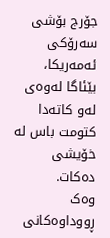جۆرج بۆشی سەرۆکی ئەمەریکا، بێئاگا لەوەی لەو کاتەدا کتومت باس لە خۆیشی دەکات.
وەک ڕووداوەکانی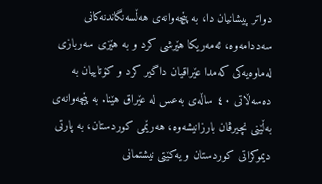دواتر پیشانیان دا، بە پێچەوانەی هەڵسەنگاندنەکانی سەددامەوە، ئەمەریکا هێرشی کرد و بە هێزی سەربازی لەماوەیەکی کەمدا عێراقیان داگیر کرد و کۆتاییان بە دەسەڵاتی ٤٠ ساڵەی بەعس لە عێراق هێنا. بە پێچەوانەی بەڵێنی نچیرڤان بارزانیشەوە، هەرێمی کوردستان، بە پارتی دیموکراتی کوردستان و یەکێتی نیشتمانی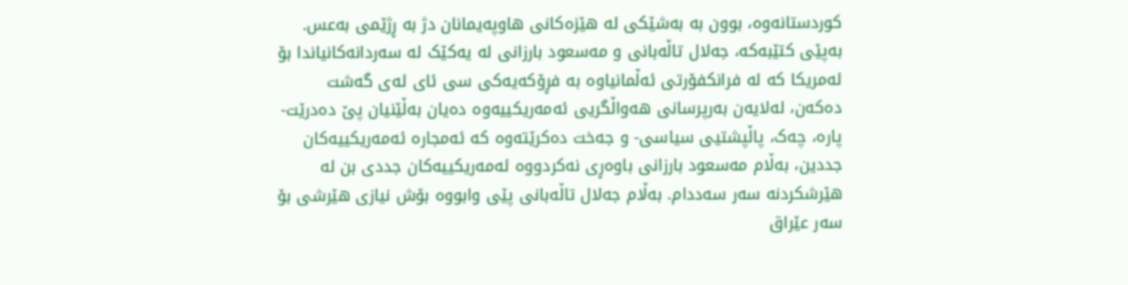کوردستانەوە، بوون بە بەشێکی لە هێزەکانی هاوپەیمانان دژ بە ڕژێمی بەعس.
بەپێی کتێبەکە، جەلال تاڵەبانی و مەسعود بارزانی لە یەکێک لە سەردانەکانیاندا بۆ ئەمریکا کە لە فرانکفۆرتی ئەڵمانیاوە بە فڕۆکەیەکی سی ئای ئەی گەشت دەکەن، لەلایەن بەرپرسانی هەواڵگریی ئەمەریکییەوە دەیان بەڵێنیان پێ دەدرێت-پارە، چەک، پاڵپشتیی سیاسی- و جەخت دەکرێتەوە کە ئەمجارە ئەمەریکییەکان جددین، بەڵام مەسعود بارزانی باوەڕی نەکردووە ئەمەریکییەکان جددی بن لە هێرشکردنە سەر سەددام. بەڵام جەلال تاڵەبانی پێی وابووە بۆش نیازی هێرشی بۆ سەر عێراق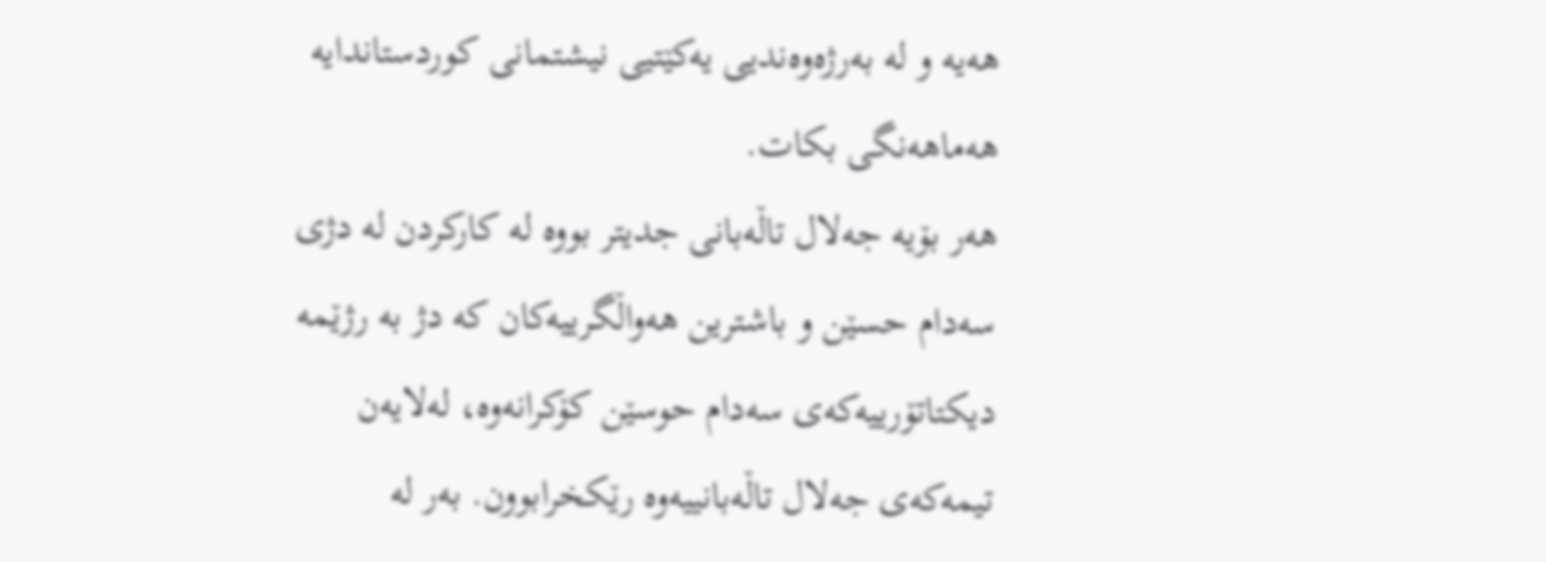هەیە و لە بەرژەوەندیی یەکێتیی نیشتمانی کوردستاندایە هەماهەنگی بکات.
هەر بۆیە جەلال تاڵەبانی جدیتر بووە لە کارکردن لە دژی سەدام حسێن و باشترین هەواڵگرییەکان کە دژ بە رژێمە دیکتاتۆرییەکەی سەدام حوسێن کۆکرانەوە، لەلایەن تیمەکەی جەلال تاڵەبانییەوە رێکخرابوون. بەر لە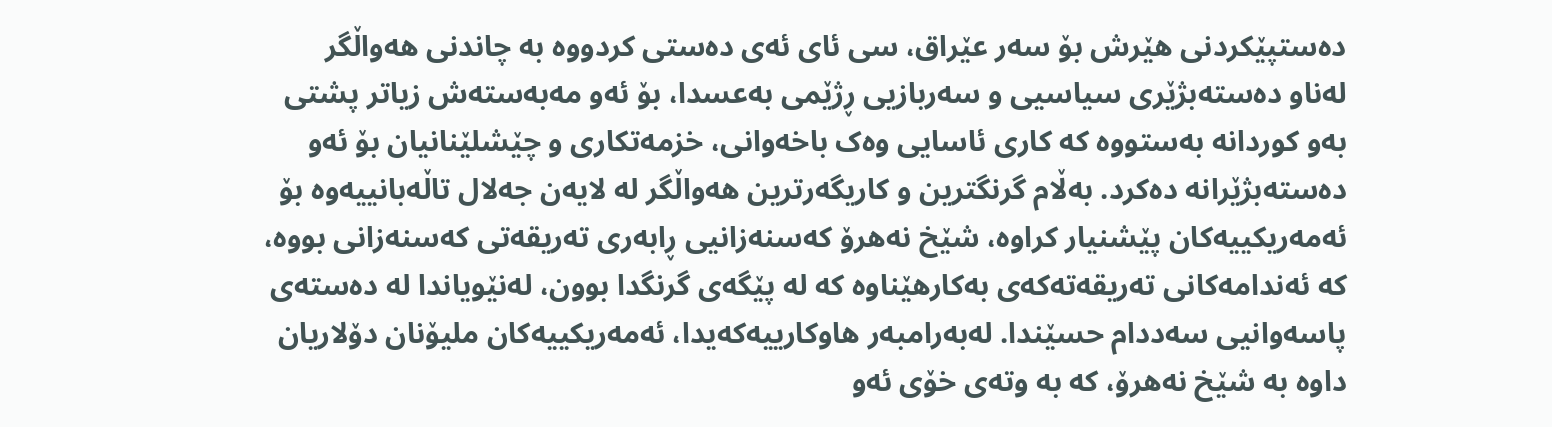دەستپێکردنی هێرش بۆ سەر عێراق، سی ئای ئەی دەستی کردووە بە چاندنی هەواڵگر لەناو دەستەبژێری سیاسیی و سەربازیی ڕژێمی بەعسدا، بۆ ئەو مەبەستەش زیاتر پشتی بەو کوردانە بەستووە کە کاری ئاسایی وەک باخەوانی، خزمەتکاری و چێشلێنانیان بۆ ئەو دەستەبژێرانە دەکرد. بەڵام گرنگترین و کاریگەرترین هەواڵگر لە لایەن جەلال تاڵەبانییەوە بۆ ئەمەریکییەکان پێشنیار کراوە، شێخ نەهرۆ کەسنەزانیی ڕابەری تەریقەتی کەسنەزانی بووە، کە ئەندامەکانی تەریقەتەکەی بەکارهێناوە کە لە پێگەی گرنگدا بوون، لەنێویاندا لە دەستەی پاسەوانیی سەددام حسێندا. لەبەرامبەر هاوکارییەکەیدا، ئەمەریکییەکان ملیۆنان دۆلاریان داوە بە شێخ نەهرۆ، کە بە وتەی خۆی ئەو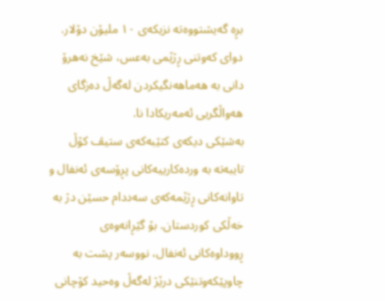بڕە گەیشتووەتە نزیکەی ١٠ ملیۆن دۆلار. دوای کەوتنی ڕژێمی بەعس، شێخ نەهرۆ دانی بە هەماهەنگیکردن لەگەڵ دەزگای هەواڵگریی ئەمەریکادا نا.
بەشێکی دیکەی کتێبەکەی ستیڤ کۆڵ تایبەتە بە وردەکارییەکانی پڕۆسەی ئەنفال و تاوانەکانی ڕژێمەکەی سەددام حسێن دژ بە خەڵکی کوردستان. بۆ گێڕانەوەی ڕووداوەکانی ئەنفال، نووسەر پشت بە چاوپێکەوتنێکی درێژ لەگەڵ وەحید کۆچانی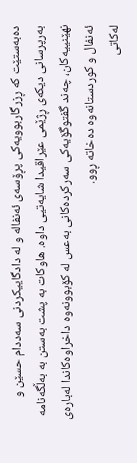دەبەستێت کە ڕزرگاربوویەکی پڕۆسەی ئەنفالە و لە دادگاییکردنی سەددام حسێن و بەرپرسانی دیکەی ڕژێمی عێراقیدا شایەتیی داوە. هاوکات بە پشت بەستن بە بەڵگەنامە نهێنییەکان، چەند گفتوگۆیەکی سەرکردەکانی بەعس لە کۆبوونەوە داخراوەکاندا لەبارەی ئەنفال و کوردستانەوە دەخاتە ڕوو.
لەکاتی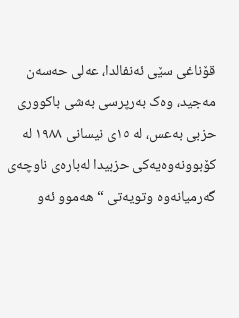قۆناغی سێی ئەنفالدا، عەلی حەسەن مەجید، وەک بەرپرسی بەشی باکووری حزبی بەعس، لە ١٥ی نیسانی ١٩٨٨ لە کۆبوونەوەیەکی حزبیدا لەبارەی ناوچەی گەرمیانەوە وتویەتی “هەموو ئەو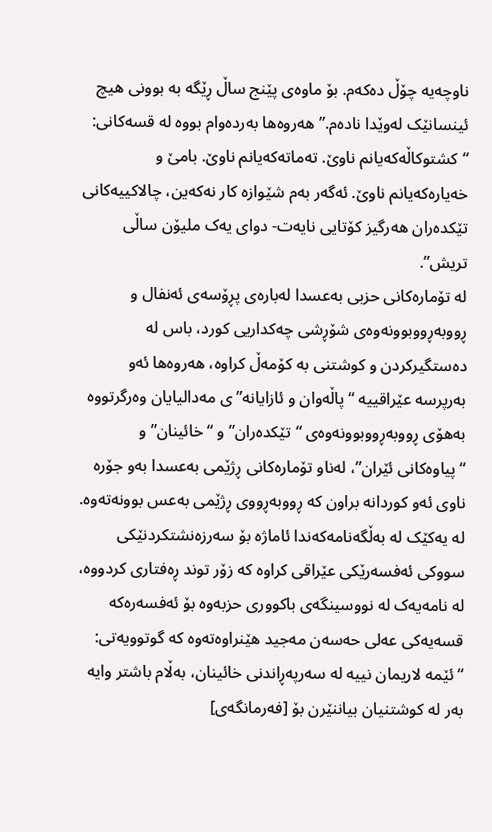ناوچەیە چۆڵ دەکەم. بۆ ماوەی پێنج ساڵ ڕێگە بە بوونی هیچ ئینسانێک لەوێدا نادەم.” هەروەها بەردەوام بووە لە قسەکانی: “کشتوکاڵەکەیانم ناوێ. تەماتەکەیانم ناوێ. بامێ و خەیارەکەیانم ناوێ. ئەگەر بەم شێوازە کار نەکەین، چالاکییەکانی تێکدەران هەرگیز کۆتایی نایەت- دوای یەک ملیۆن ساڵی تریش”.
لە تۆمارەکانی حزبی بەعسدا لەبارەی پڕۆسەی ئەنفال و ڕووبەڕووبوونەوەی شۆڕشی چەکداریی کورد، باس لە دەستگیرکردن و کوشتنی بە کۆمەڵ کراوە، هەروەها ئەو بەرپرسە عێراقییە “پاڵەوان و ئازایانە”ی مەدالیایان وەرگرتووە بەهۆی ڕووبەڕووبوونەوەی “تێکدەران” و “خائینان” و “پیاوەکانی ئێران”، لەناو تۆمارەکانی ڕژێمی بەعسدا بەو جۆرە ناوی ئەو کوردانە براون کە ڕووبەڕووی ڕژێمی بەعس بوونەتەوە. لە یەکێک لە بەڵگەنامەکەندا ئاماژە بۆ سەرزەنشتکردنێکی سووکی ئەفسەرێکی عێراقی کراوە کە زۆر توند ڕەفتاری کردووە، لە نامەیەک لە نووسینگەی باکووری حزبەوە بۆ ئەفسەرەکە قسەیەکی عەلی حەسەن مەجید هێنراوەتەوە کە گوتوویەتی: “ئێمە لاریمان نییە لە سەرپەڕاندنی خائینان، بەڵام باشتر وایە بەر لە کوشتنیان بیاننێرن بۆ [فەرمانگەی]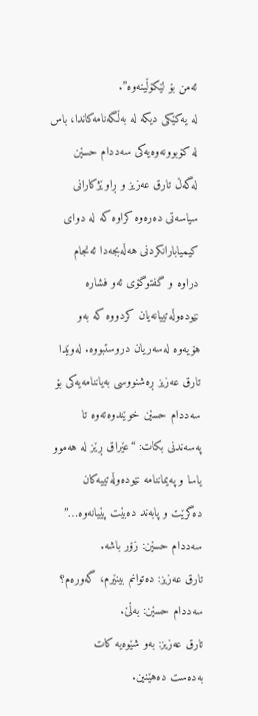ئەمن بۆ لێکۆڵینەوە”.
لە یەکێکی دیکە لە بەڵگەنامەکاندا، باس لە کۆبوونەوەیەکی سەددام حسێن لەگەڵ تارق عەزیز و ڕاوێژکارانی سیاسەتی دەرەوە کراوە کە لە دوای کیمیابارانکردنی هەڵەبجەدا ئەنجام دراوە و گفتوگۆی ئەو فشارە نێودەوڵەتییانەیان کردووە کە بەو هۆیەوە لەسەریان دروستبووە. لەوێدا تارق عەزیز ڕەشنووسی بەیاننامەیەکی بۆ سەددام حسێن خوێندوەتەوە تا پەسەندنی بکات: “عێراق ڕێز لە هەموو یاسا و پەیماننامە نێودەوڵەتییەکان دەگرێت و پابەند دەبێت پێیانەوە…”
سەددام حسێن: زۆر باشە.
تارق عەزیز: دەتوانم بینێرم، گەورەم؟
سەددام حسێن: بەڵێ.
تارق عەزیز: بەو شێوەیە کات بەدەست دەهێنین.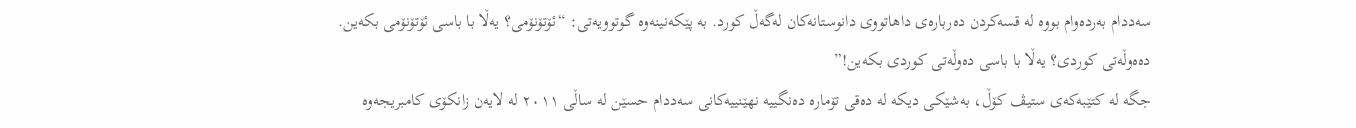سەددام بەردەوام بووە لە قسەکردن دەربارەی داهاتووی دانوستانەکان لەگەڵ کورد. بە پێکەنینەوە گوتوویەتی: “ئۆتۆنۆمی؟ یەڵا با باسی ئۆتۆنۆمی بکەین. دەەوڵەتی کوردی؟ یەڵا با باسی دەوڵەتی کوردی بکەین!”
جگە لە کتێبەکەی ستیڤ کۆڵ، بەشێکی دیکە لە دەقی تۆمارە دەنگییە نهێنییەکانی سەددام حسێن لە ساڵی ٢٠١١ لە لایەن زانکۆی کامبریجەوە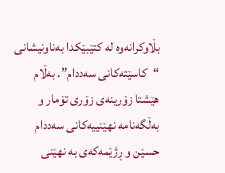بڵاوکرانەوە لە کتێبێکدا بەناونیشانی “کاسێتەکانی سەددام”. بەڵام هێشتا زۆرینەی زۆری تۆمار و بەڵگەنامە نهێنییەکانی سەددام حسێن و ڕژێمەکەی بە نهێنی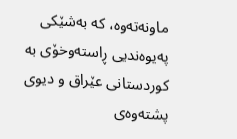ماونەتەوە، کە بەشێکی پەیوەندیی ڕاستەوخۆی بە کوردستانی عێراق و دیوی پشتەوەی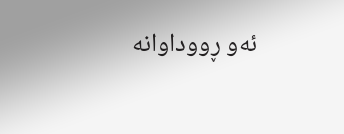ئەو ڕووداوانە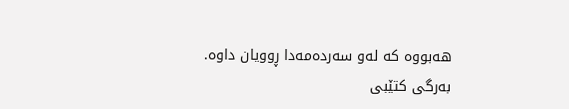هەبووە کە لەو سەردەمەدا ڕوویان داوە.
بەرگی کتێبی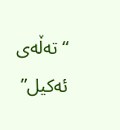“تەڵەی ئەکیل”